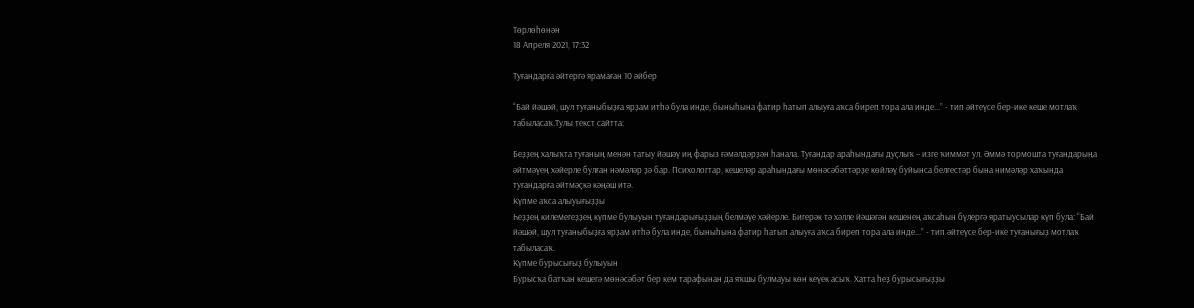Төрлөһөнән
18 Апреля 2021, 17:32

Туғандарға әйтергә ярамаған 10 әйбер

“Бай йәшәй, шул туғаныбыҙға ярҙам итһә була инде, быныһына фатир һатып алыуға аҡса биреп тора ала инде...” - тип әйтеүсе бер-ике кеше мотлаҡ табыласаҡ.Тулы текст сайтта:

Беҙҙең халыҡта туғаның менән татыу йәшәү иң фарыз ғәмәлдәрҙән һанала. Туғандар араһындағы дуҫлыҡ – изге ҡиммәт ул. Әммә тормошта туғандарыңа әйтмәүең хәйерле булған нәмәләр ҙә бар. Психологтар, кешеләр араһындағы мөнәсәбәттәрҙе көйләү буйынса белгестәр бына нимәләр хаҡында туғандарға әйтмәҫкә кәңәш итә.
Күпме аҡса алыуығыҙҙы
Һеҙҙең килемегеҙҙең күпме булыуын туғандарығыҙҙың белмәүе хәйерле. Бигерәк тә хәлле йәшәгән кешенең аҡсаһын бүлергә яратыусылар күп була: “Бай йәшәй, шул туғаныбыҙға ярҙам итһә була инде, быныһына фатир һатып алыуға аҡса биреп тора ала инде...” - тип әйтеүсе бер-ике туғанығыҙ мотлаҡ табыласаҡ.
Күпме бурысығыҙ булыуын
Бурысҡа батҡан кешегә мөнәсәбәт бер кем тарафынан да яҡшы булмауы көн кеүек асыҡ. Хатта һеҙ бурысығыҙҙы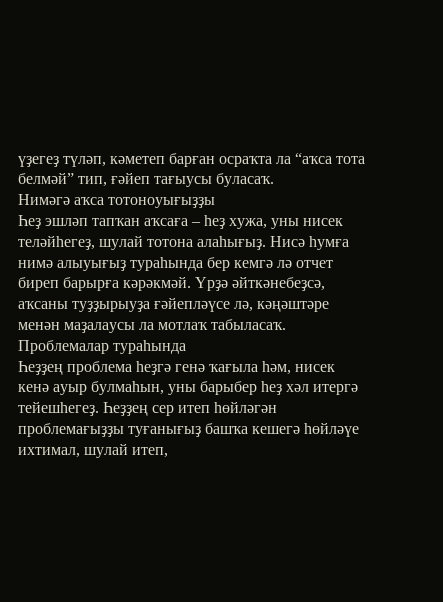үҙегеҙ түләп, кәметеп барған осраҡта ла “аҡса тота белмәй” тип, ғәйеп тағыусы буласаҡ.
Нимәгә аҡса тотоноуығыҙҙы
Һеҙ эшләп тапҡан аҡсаға – һеҙ хужа, уны нисек теләйһегеҙ, шулай тотона алаһығыҙ. Нисә һумға нимә алыуығыҙ тураһында бер кемгә лә отчет биреп барырға кәрәкмәй. Үрҙә әйткәнебеҙсә, аҡсаны туҙҙырыуҙа ғәйепләүсе лә, кәңәштәре менән маҙалаусы ла мотлаҡ табыласаҡ.
Проблемалар тураһында
Һеҙҙең проблема һеҙгә генә ҡағыла һәм, нисек кенә ауыр булмаһын, уны барыбер һеҙ хәл итергә тейешһегеҙ. Һеҙҙең сер итеп һөйләгән проблемағыҙҙы туғанығыҙ башҡа кешегә һөйләүе ихтимал, шулай итеп,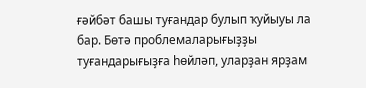ғәйбәт башы туғандар булып ҡуйыуы ла бар. Бөтә проблемаларығыҙҙы туғандарығыҙға һөйләп, уларҙан ярҙам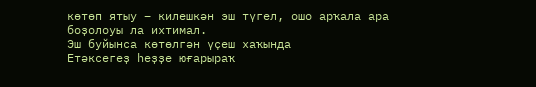көтөп ятыу – килешкән эш түгел, ошо арҡала ара боҙолоуы ла ихтимал.
Эш буйынса көтөлгән үҫеш хаҡында
Етәксегеҙ һеҙҙе юғарыраҡ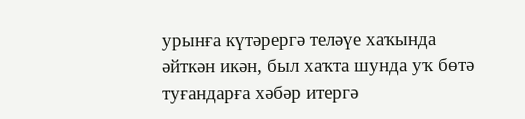урынға күтәрергә теләүе хаҡында әйткән икән, был хаҡта шунда уҡ бөтә туғандарға хәбәр итергә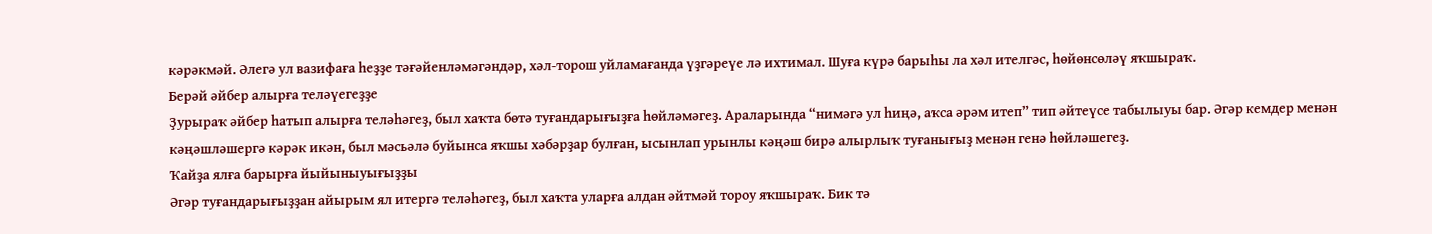кәрәкмәй. Әлегә ул вазифаға һеҙҙе тәғәйенләмәгәндәр, хәл-торош уйламағанда үҙгәреүе лә ихтимал. Шуға күрә барыһы ла хәл ителгәс, һөйөнсөләү яҡшыраҡ.
Берәй әйбер алырға теләүегеҙҙе
Ҙурыраҡ әйбер һатып алырға теләһәгеҙ, был хаҡта бөтә туғандарығыҙға һөйләмәгеҙ. Араларында “нимәгә ул һиңә, аҡса әрәм итеп” тип әйтеүсе табылыуы бар. Әгәр кемдер менән кәңәшләшергә кәрәк икән, был мәсьәлә буйынса яҡшы хәбәрҙар булған, ысынлап урынлы кәңәш бирә алырлыҡ туғанығыҙ менән генә һөйләшегеҙ.
Ҡайҙа ялға барырға йыйыныуығыҙҙы
Әгәр туғандарығыҙҙан айырым ял итергә теләһәгеҙ, был хаҡта уларға алдан әйтмәй тороу яҡшыраҡ. Бик тә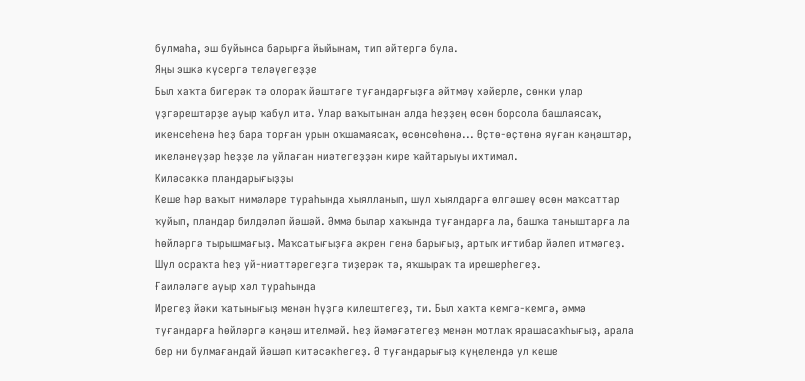булмаһа, эш буйынса барырға йыйынам, тип әйтергә була.
Яңы эшкә күсергә теләүегеҙҙе
Был хаҡта бигерәк тә олораҡ йәштәге туғандарғыҙға әйтмәү хәйерле, сөнки улар үҙгәрештәрҙе ауыр ҡабул итә. Улар ваҡытынан алда һеҙҙең өсөн борсола башлаясаҡ, икенсеһенә һеҙ бара торған урын оҡшамаясаҡ, өсөнсөһөнә... Өҫтө-өҫтөнә яуған кәңәштәр, икеләнеүҙәр һеҙҙе лә уйлаған ниәтегеҙҙән кире ҡайтарыуы ихтимал.
Киләсәккә пландарығыҙҙы
Кеше һәр ваҡыт нимәләре тураһында хыялланып, шул хыялдарға өлгәшеү өсөн маҡсаттар ҡуйып, пландар билдәләп йәшәй. Әммә былар хаҡында туғандарға ла, башҡа таныштарға ла һөйләргә тырышмағыҙ. Маҡсатығыҙға әкрен генә барығыҙ, артыҡ иғтибар йәлеп итмәгеҙ. Шул осраҡта һеҙ уй-ниәттәрегеҙгә тиҙерәк тә, яҡшыраҡ та ирешерһегеҙ.
Ғаиләләге ауыр хәл тураһында
Ирегеҙ йәки ҡатынығыҙ менән һүҙгә килештегеҙ, ти. Был хаҡта кемгә-кемгә, әммә туғандарға һөйләргә кәңәш ителмәй. Һеҙ йәмәғәтегеҙ менән мотлаҡ ярашасаҡһығыҙ, арала бер ни булмағандай йәшәп китәсәкһегеҙ. Ә туғандарығыҙ күңелендә ул кеше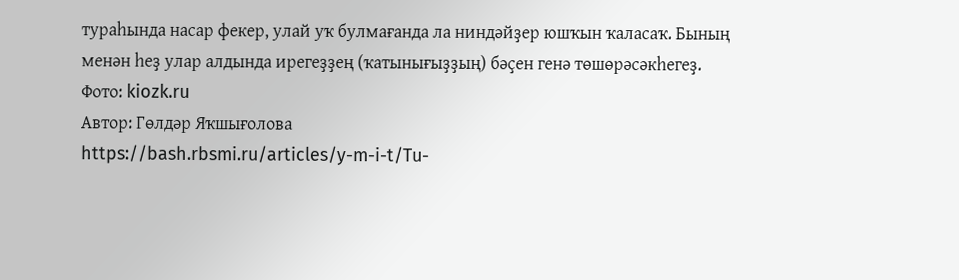тураһында насар фекер, улай уҡ булмағанда ла ниндәйҙер юшҡын ҡаласаҡ. Бының менән һеҙ улар алдында ирегеҙҙең (ҡатынығыҙҙың) бәҫен генә төшөрәсәкһегеҙ.
Фото: kiozk.ru
Автор: Гөлдәр Яҡшығолова
https://bash.rbsmi.ru/articles/y-m-i-t/Tu-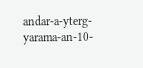andar-a-yterg-yarama-an-10-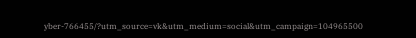yber-766455/?utm_source=vk&utm_medium=social&utm_campaign=104965500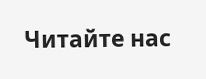Читайте нас